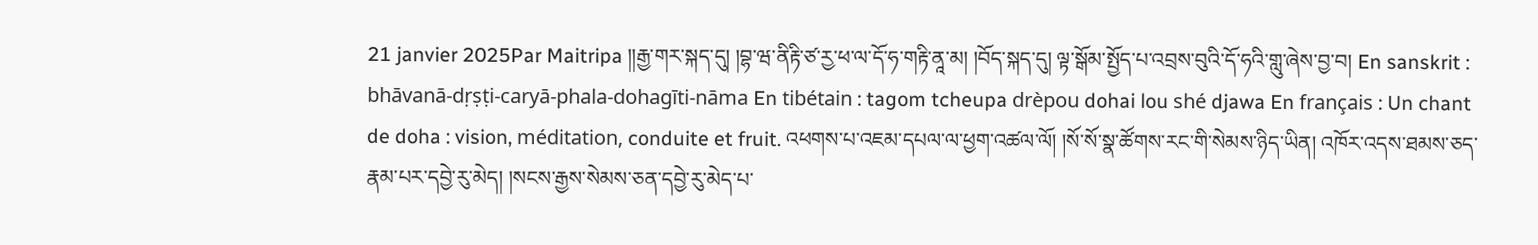21 janvier 2025Par Maitripa །།རྒྱ་གར་སྐད་དུ། །བྷ་ཝ་ནིརྟི་ཙ་རྱ་ཕ་ལ་དོ་ཧ་གརྟི་ནཱ་མ། །བོད་སྐད་དུ། ལྟ་སྒོམ་སྤྱོད་པ་འབྲས་བུའི་དོ་ཧའི་གླུ་ཞེས་བྱ་བ། En sanskrit : bhāvanā-dṛṣṭi-caryā-phala-dohagīti-nāma En tibétain : tagom tcheupa drèpou dohai lou shé djawa En français : Un chant de doha : vision, méditation, conduite et fruit. འཕགས་པ་འཇམ་དཔལ་ལ་ཕྱག་འཚལ་ལོ། །སོ་སོ་སྣ་ཚོགས་རང་གི་སེམས་ཉིད་ཡིན། འཁོར་འདས་ཐམས་ཅད་རྣམ་པར་དབྱེ་རུ་མེད། །སངས་རྒྱས་སེམས་ཅན་དབྱེ་རུ་མེད་པ་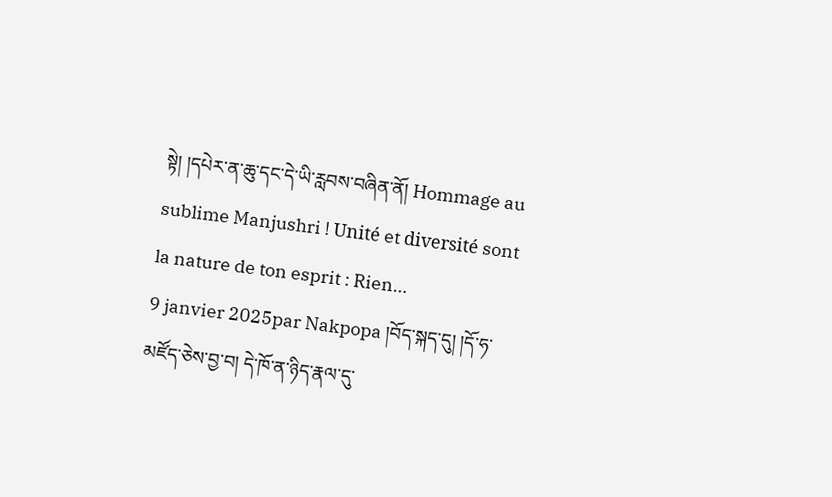སྟེ། །དཔེར་ན་ཆུ་དང་དེ་ཡི་རླབས་བཞིན་ནོ། Hommage au sublime Manjushri ! Unité et diversité sont la nature de ton esprit : Rien…
9 janvier 2025par Nakpopa །བོད་སྐད་དུ། །དོ་ཧ་མཛོད་ཅེས་བྱ་བ། དེ་ཁོ་ན་ཉིད་རྣལ་དུ་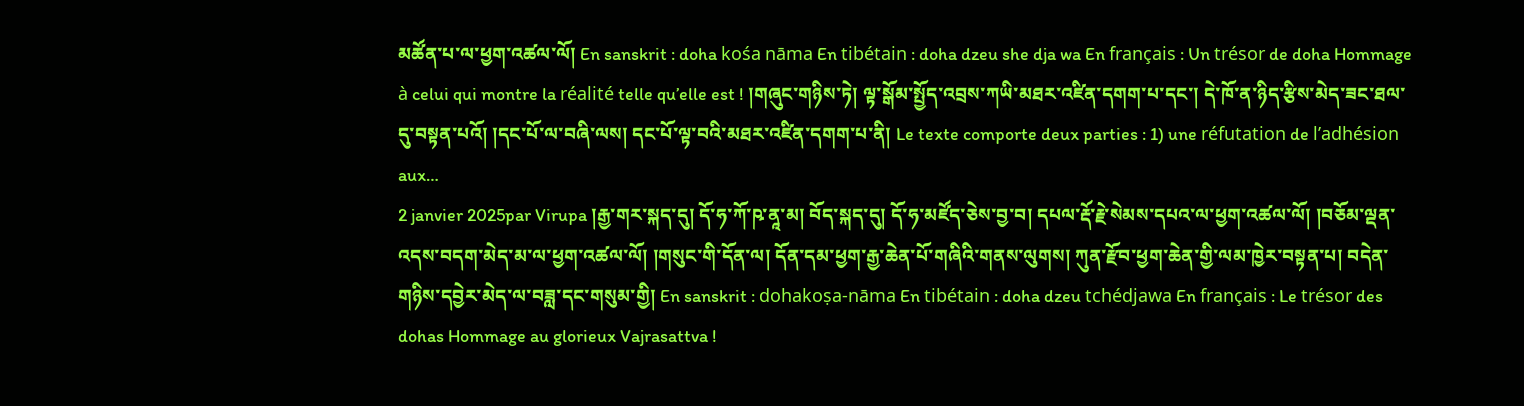མཚོན་པ་ལ་ཕྱག་འཚལ་ལོ། En sanskrit : doha kośa nāma En tibétain : doha dzeu she dja wa En français : Un trésor de doha Hommage à celui qui montre la réalité telle qu’elle est ! །གཞུང་གཉིས་ཏེ། ལྟ་སྒོམ་སྤྱོད་འབྲས་ཀཡི་མཐར་འཛིན་དགག་པ་དང་། དེ་ཁོ་ན་ཉིད་རྩིས་མེད་ཟང་ཐལ་དུ་བསྟན་པའོ། །དང་པོ་ལ་བཞི་ལས། དང་པོ་ལྟ་བའི་མཐར་འཛིན་དགག་པ་ནི། Le texte comporte deux parties : 1) une réfutation de l’adhésion aux…
2 janvier 2025par Virupa །རྒྱ་གར་སྐད་དུ། དོ་ཧ་ཀོ་ཥ་ནཱ་མ། བོད་སྐད་དུ། དོ་ཧ་མཛོད་ཅེས་བྱ་བ། དཔལ་རྡོ་རྗེ་སེམས་དཔའ་ལ་ཕྱག་འཚལ་ལོ། །བཅོམ་ལྡན་འདས་བདག་མེད་མ་ལ་ཕྱག་འཚལ་ལོ། །གསུང་གི་དོན་ལ། དོན་དམ་ཕྱག་རྒྱ་ཆེན་པོ་གཞིའི་གནས་ལུགས། ཀུན་རྫོབ་ཕྱག་ཆེན་གྱི་ལམ་ཁྱེར་བསྟན་པ། བདེན་གཉིས་དབྱེར་མེད་ལ་བཟླ་དང་གསུམ་གྱི། En sanskrit : dohakoṣa-nāma En tibétain : doha dzeu tchédjawa En français : Le trésor des dohas Hommage au glorieux Vajrasattva !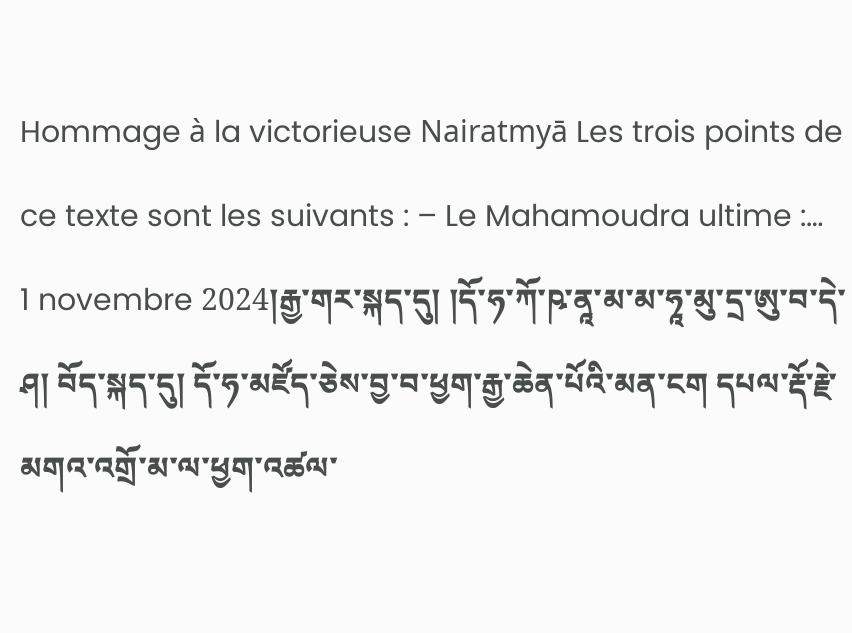Hommage à la victorieuse Nairatmyā Les trois points de ce texte sont les suivants : – Le Mahamoudra ultime :…
1 novembre 2024།རྒྱ་གར་སྐད་དུ། །དོ་ཧ་ཀོ་ཥ་ནཱ་མ་མ་ཧཱ་མུ་དྲ་ཨུ་བ་དེ་ཤ། བོད་སྐད་དུ། དོ་ཧ་མཛོད་ཅེས་བྱ་བ་ཕྱག་རྒྱ་ཆེན་པོའི་མན་ངག དཔལ་རྡོ་རྗེ་མགའ་འགྲོ་མ་ལ་ཕྱག་འཚལ་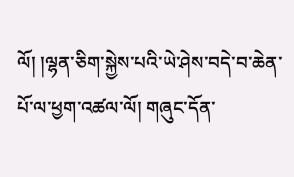ལོ། །ལྷན་ཅིག་སྐྱེས་པའི་ཡེ་ཤེས་བདེ་བ་ཆེན་པོ་ལ་ཕྱག་འཚལ་ལོ། གཞུང་དོན་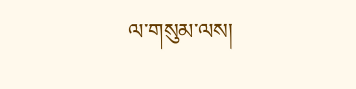ལ་གསུམ་ལས།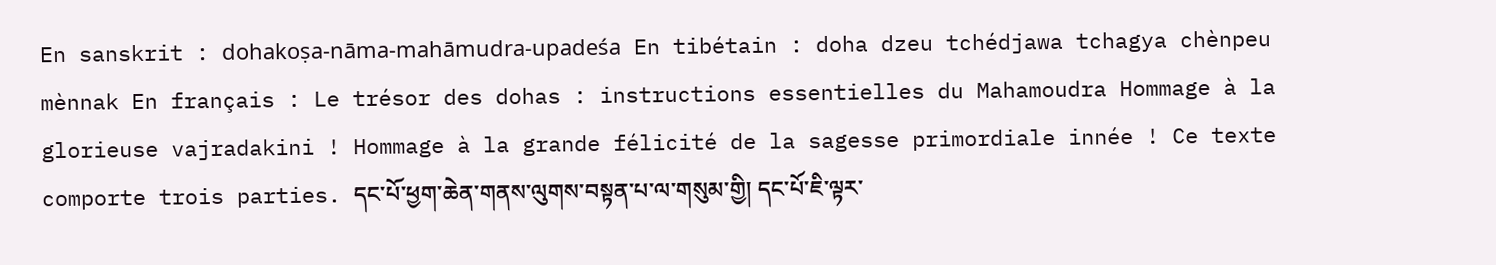En sanskrit : dohakoṣa-nāma-mahāmudra-upadeśa En tibétain : doha dzeu tchédjawa tchagya chènpeu mènnak En français : Le trésor des dohas : instructions essentielles du Mahamoudra Hommage à la glorieuse vajradakini ! Hommage à la grande félicité de la sagesse primordiale innée ! Ce texte comporte trois parties. དང་པོ་ཕྱག་ཆེན་གནས་ལུགས་བསྟན་པ་ལ་གསུམ་གྱི། དང་པོ་ཇི་ལྟར་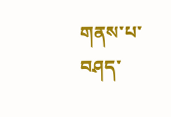གནས་པ་བཤད་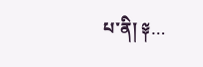པ་ནི། ༈…